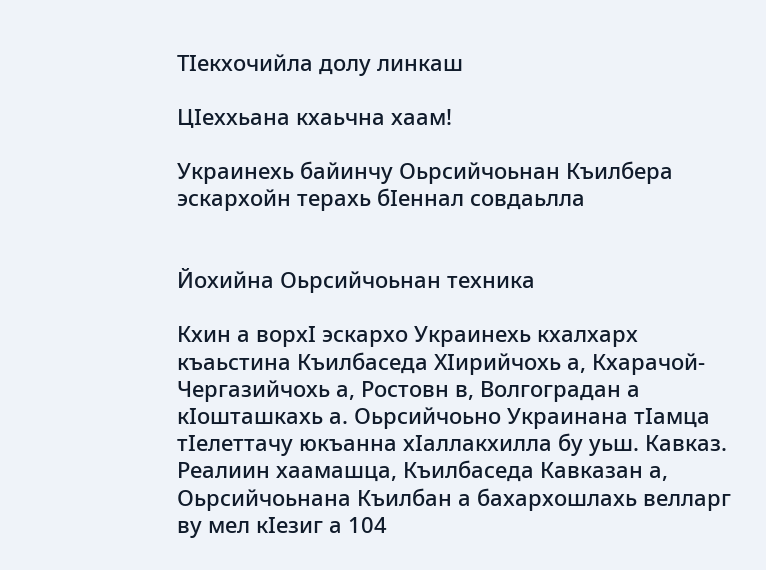ТIекхочийла долу линкаш

ЦIеххьана кхаьчна хаам!

Украинехь байинчу Оьрсийчоьнан Къилбера эскархойн терахь бIеннал совдаьлла


Йохийна Оьрсийчоьнан техника

Кхин а ворхI эскархо Украинехь кхалхарх къаьстина Къилбаседа ХIирийчохь а, Кхарачой-Чергазийчохь а, Ростовн в, Волгоградан а кIошташкахь а. Оьрсийчоьно Украинана тIамца тIелеттачу юкъанна хIаллакхилла бу уьш. Кавказ. Реалиин хаамашца, Къилбаседа Кавказан а, Оьрсийчоьнана Къилбан а бахархошлахь велларг ву мел кIезиг а 104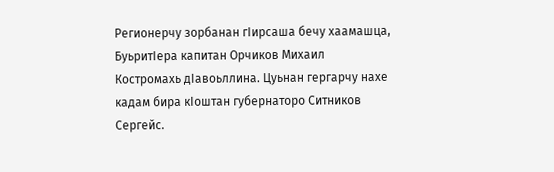Регионерчу зорбанан гIирсаша бечу хаамашца, БуьритIера капитан Орчиков Михаил Костромахь дIавоьллина. Цуьнан гергарчу нахе кадам бира кIоштан губернаторо Ситников Сергейс.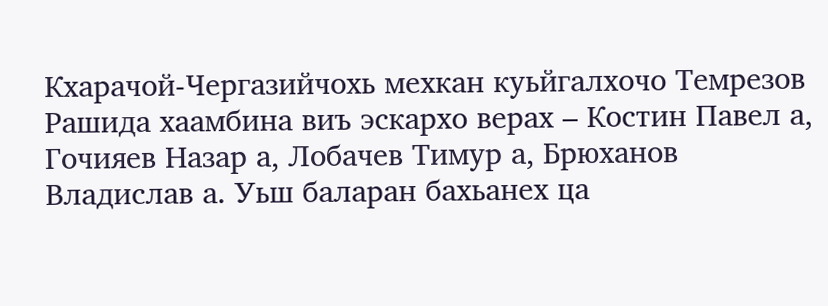Кхарачой-Чергазийчохь мехкан куьйгалхочо Темрезов Рашида хаамбина виъ эскархо верах – Костин Павел а, Гочияев Назар а, Лобачев Тимур а, Брюханов Владислав а. Уьш баларан бахьанех ца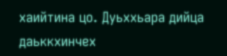хаийтина цо. Дуьххьара дийца даьккхинчех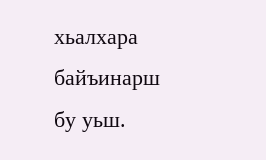хьалхара байъинарш бу уьш.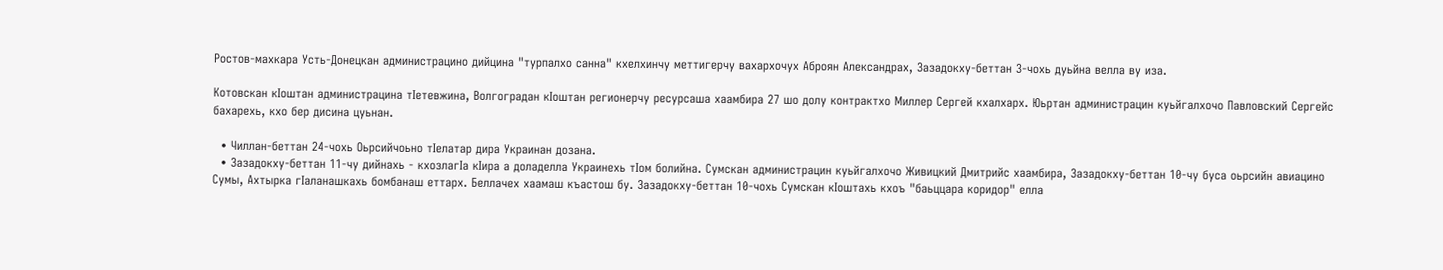Ростов-махкара Усть-Донецкан администрацино дийцина "турпалхо санна" кхелхинчу меттигерчу вахархочух Аброян Александрах, Зазадокху-беттан 3-чохь дуьйна велла ву иза.

Котовскан кIоштан администрацина тIетевжина, Волгоградан кIоштан регионерчу ресурсаша хаамбира 27 шо долу контрактхо Миллер Сергей кхалхарх. Юьртан администрацин куьйгалхочо Павловский Сергейс бахарехь, кхо бер дисина цуьнан.

  • Чиллан-беттан 24-чохь Оьрсийчоьно тIелатар дира Украинан дозана.
  • Зазадокху-беттан 11-чу дийнахь - кхозлагIа кIира а доладелла Украинехь тIом болийна. Сумскан администрацин куьйгалхочо Живицкий Дмитрийс хаамбира, Зазадокху-беттан 10-чу буса оьрсийн авиацино Сумы, Ахтырка гIаланашкахь бомбанаш еттарх. Беллачех хаамаш къастош бу. Зазадокху-беттан 10-чохь Сумскан кIоштахь кхоъ "баьццара коридор" елла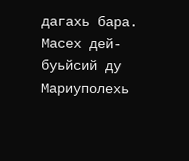дагахь бара. Масех дей-буьйсий ду Мариуполехь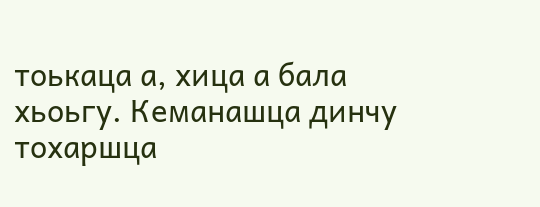тоькаца а, хица а бала хьоьгу. Кеманашца динчу тохаршца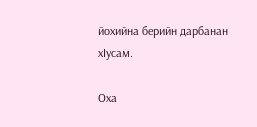йохийна берийн дарбанан хIусам.

Оха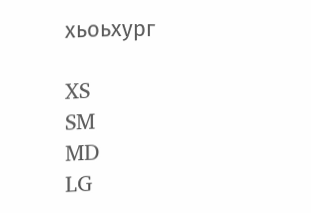хьоьхург

XS
SM
MD
LG